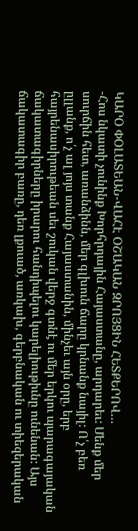ԿԱՐՕ ՓՕԼԱՏԵԱՆ-ՎԱՀԷ ՕՇԱԿԱՆ ԶՐՈՅՑԻՆ ՀԵՏՔԵՐՈՎ…
-Հոս նկատի չունինք Խորհրդային Հայաստանը, արդարեւ: Մենք մեր սուրճին հետ, առանձինն, մեր գլխուն ճարը կրնանք նայիլ: Ո՛չ բեռ ըլլանք, ո՛չ ալ յոյս տանք Հայաստանին, մինչեւ այն օրը, երբ հայրենասիրութեան սեւ շուկան վերջ գտնէ ու մեր երկու պարագայական ճակատագիրները իրարու հանդիպելու կարելիութիւնը ունենան: Այս ճակատագիր բառը, դեռ լքուած, առկախ, գերբնական ու տիեզերական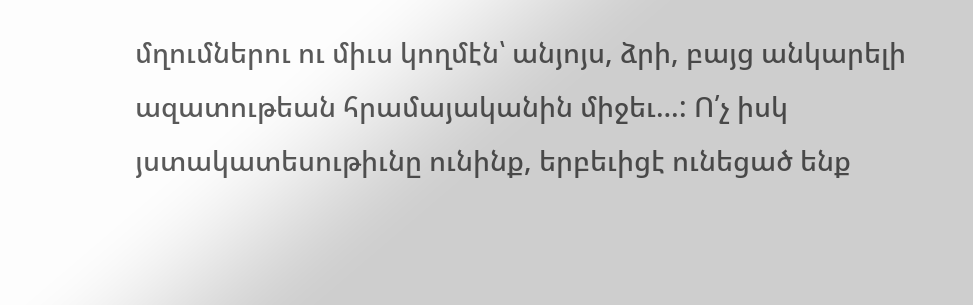մղումներու ու միւս կողմէն՝ անյոյս, ձրի, բայց անկարելի ազատութեան հրամայականին միջեւ…: Ո՛չ իսկ յստակատեսութիւնը ունինք, երբեւիցէ ունեցած ենք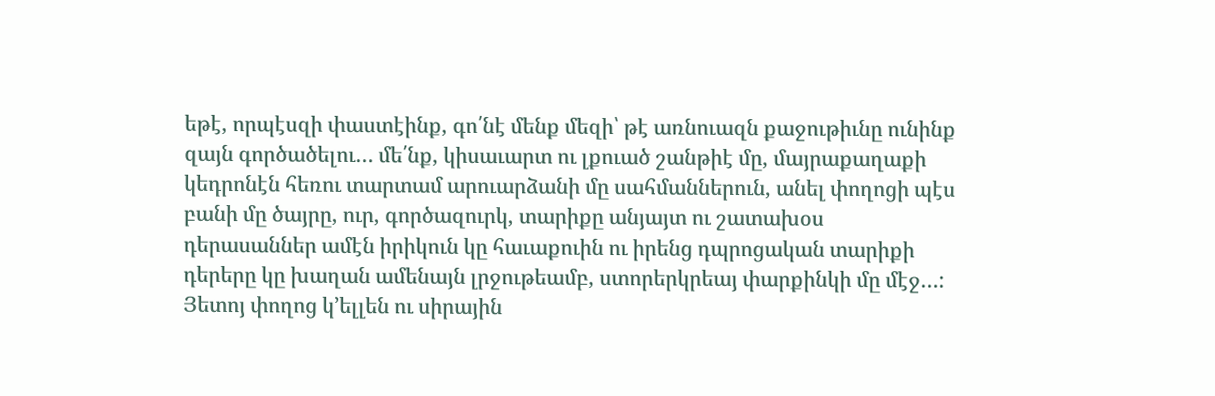եթէ, որպէսզի փաստէինք, գո՛նէ մենք մեզի՝ թէ առնուազն քաջութիւնը ունինք զայն գործածելու… մե՛նք, կիսաւարտ ու լքուած շանթիէ մը, մայրաքաղաքի կեդրոնէն հեռու տարտամ արուարձանի մը սահմաններուն, անել փողոցի պէս բանի մը ծայրը, ուր, գործազուրկ, տարիքը անյայտ ու շատախօս դերասաններ ամէն իրիկուն կը հաւաքուին ու իրենց դպրոցական տարիքի դերերը կը խաղան ամենայն լրջութեամբ, ստորերկրեայ փարքինկի մը մէջ…: Յետոյ փողոց կ՚ելլեն ու սիրային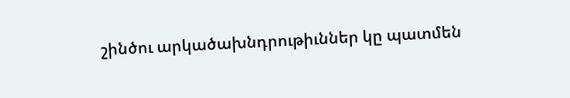շինծու արկածախնդրութիւններ կը պատմեն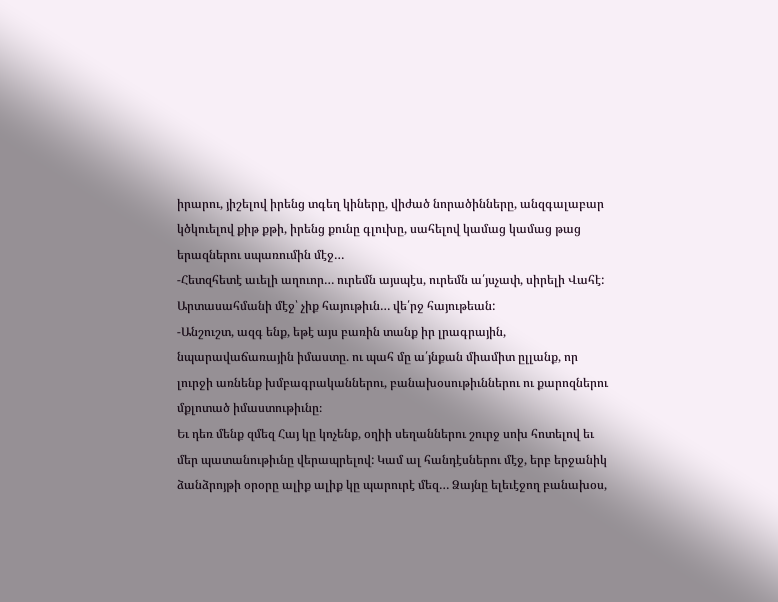իրարու, յիշելով իրենց տգեղ կիները, վիժած նորածինները, անզգալաբար կծկուելով քիթ քթի, իրենց քունը գլուխը, սահելով կամաց կամաց թաց երազներու սպառումին մէջ…
-Հետզհետէ աւելի աղուոր… ուրեմն այսպէս, ուրեմն ա՛յսչափ, սիրելի Վահէ: Արտասահմանի մէջ՝ չիք հայութիւն… վե՛րջ հայութեան:
-Անշուշտ, ազգ ենք, եթէ այս բառին տանք իր լրագրային, նպարավաճառային իմաստը. ու պահ մը ա՛յնքան միամիտ ըլլանք, որ լուրջի առնենք խմբագրականներու, բանախօսութիւններու ու քարոզներու մքլոտած իմաստութիւնը։
Եւ դեռ մենք զմեզ Հայ կը կոչենք, օղիի սեղաններու շուրջ սոխ հոտելով եւ մեր պատանութիւնը վերապրելով: Կամ ալ հանդէսներու մէջ, երբ երջանիկ ձանձրոյթի օրօրը ալիք ալիք կը պարուրէ մեզ… Ձայնը ելեւէջող բանախօս,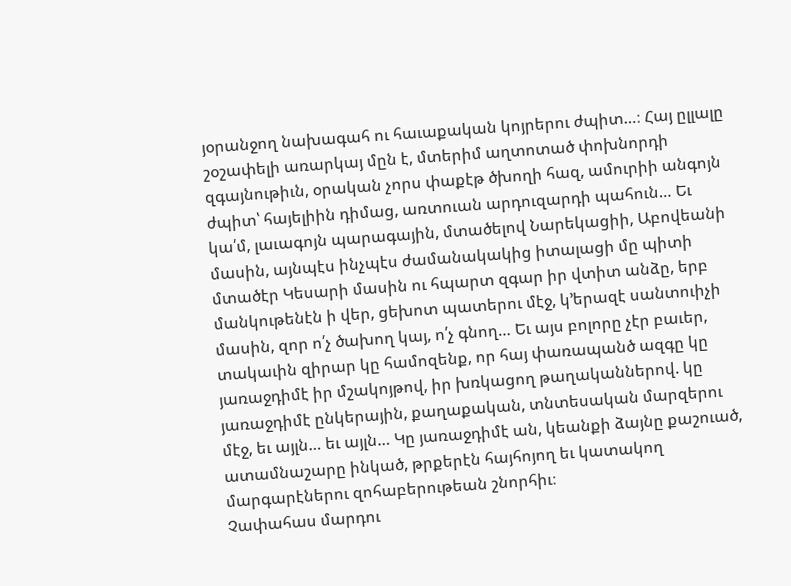յօրանջող նախագահ ու հաւաքական կոյրերու ժպիտ…։ Հայ ըլլալը շօշափելի առարկայ մըն է, մտերիմ աղտոտած փոխնորդի զգայնութիւն, օրական չորս փաքէթ ծխողի հազ, ամուրիի անգոյն ժպիտ՝ հայելիին դիմաց, առտուան արդուզարդի պահուն… Եւ կա՛մ, լաւագոյն պարագային, մտածելով Նարեկացիի, Աբովեանի մասին, այնպէս ինչպէս ժամանակակից իտալացի մը պիտի մտածէր Կեսարի մասին ու հպարտ զգար իր վտիտ անձը, երբ մանկութենէն ի վեր, ցեխոտ պատերու մէջ, կ՚երազէ սանտուիչի մասին, զոր ո՛չ ծախող կայ, ո՛չ գնող… Եւ այս բոլորը չէր բաւեր, տակաւին զիրար կը համոզենք, որ հայ փառապանծ ազգը կը յառաջդիմէ իր մշակոյթով, իր խռկացող թաղականներով. կը յառաջդիմէ ընկերային, քաղաքական, տնտեսական մարզերու մէջ, եւ այլն… եւ այլն… Կը յառաջդիմէ ան, կեանքի ձայնը քաշուած, ատամնաշարը ինկած, թրքերէն հայհոյող եւ կատակող մարգարէներու զոհաբերութեան շնորհիւ։
Չափահաս մարդու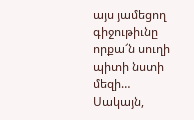այս յամեցող գիջութիւնը որքա՜ն սուղի պիտի նստի մեզի…
Սակայն,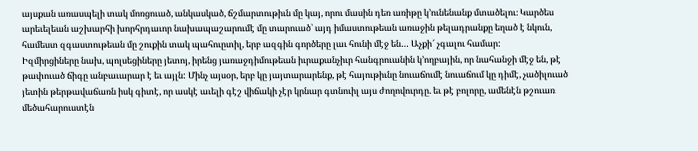այսքան առասպելի տակ մոռցուած, անկասկած, ճշմարտութիւն մը կայ, որու մասին դեռ առիթը կ՚ունենանք մտածելու։ Կարծես արեւելեան աշխարհի խորհրդաւոր նախապաշարումէ մը տարուած՝ այդ իմաստութեան առաջին թելադրանքը եղած է նկուն, համեստ զգաստութեան մը շուքին տակ պահուըտիլ, երբ ազգին գործերը լաւ հունի մէջ են… Աչքի՜ չգալու համար:
Իզմիրցիները նախ, պոլսեցիները յետոյ, իրենց յառաջդիմութեան իւրաքանչիւր հանգրուանին կ՚ողբային, որ նահանջի մէջ են, թէ թափուած ճիգը անբաւարար է եւ այլն: Մինչ այսօր, երբ կը յայտարարենք, թէ հայութիւնը նուաճումէ նուաճում կը դիմէ, չածիլուած յետին թերթավաճառն իսկ գիտէ, որ ասկէ աւելի գէշ վիճակի չէր կրնար գտնուիլ այս ժողովուրդը. եւ թէ բոլորը, ամենէն թշուառ մեծահարուստէն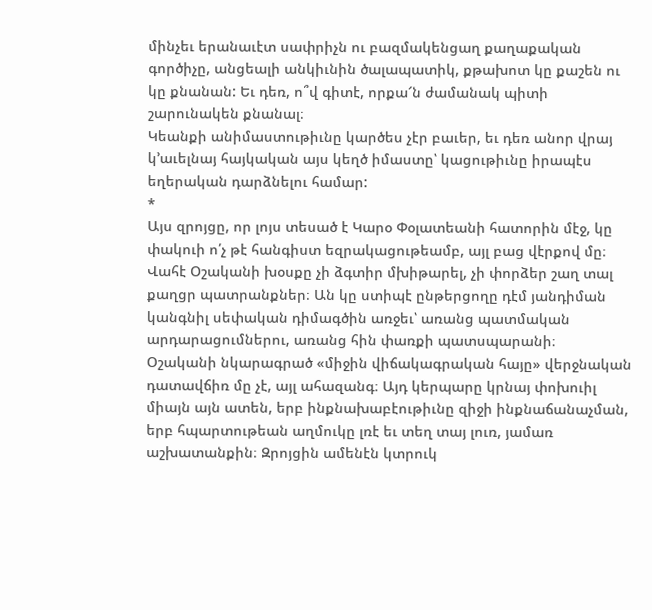մինչեւ երանաւէտ սափրիչն ու բազմակենցաղ քաղաքական գործիչը, անցեալի անկիւնին ծալապատիկ, քթախոտ կը քաշեն ու կը քնանան: Եւ դեռ, ո՞վ գիտէ, որքա՜ն ժամանակ պիտի շարունակեն քնանալ։
Կեանքի անիմաստութիւնը կարծես չէր բաւեր, եւ դեռ անոր վրայ կ՚աւելնայ հայկական այս կեղծ իմաստը՝ կացութիւնը իրապէս եղերական դարձնելու համար:
*
Այս զրոյցը, որ լոյս տեսած է Կարօ Փօլատեանի հատորին մէջ, կը փակուի ո՛չ թէ հանգիստ եզրակացութեամբ, այլ բաց վէրքով մը։ Վահէ Օշականի խօսքը չի ձգտիր մխիթարել, չի փորձեր շաղ տալ քաղցր պատրանքներ։ Ան կը ստիպէ ընթերցողը դէմ յանդիման կանգնիլ սեփական դիմագծին առջեւ՝ առանց պատմական արդարացումներու, առանց հին փառքի պատսպարանի։
Օշականի նկարագրած «միջին վիճակագրական հայը» վերջնական դատավճիռ մը չէ, այլ ահազանգ։ Այդ կերպարը կրնայ փոխուիլ միայն այն ատեն, երբ ինքնախաբէութիւնը զիջի ինքնաճանաչման, երբ հպարտութեան աղմուկը լռէ եւ տեղ տայ լուռ, յամառ աշխատանքին։ Զրոյցին ամենէն կտրուկ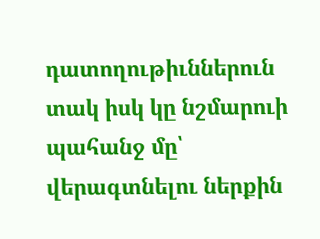դատողութիւններուն տակ իսկ կը նշմարուի պահանջ մը՝ վերագտնելու ներքին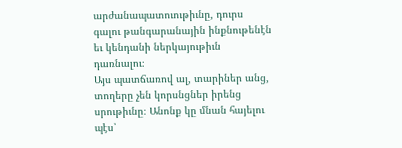արժանապատուութիւնը, դուրս գալու թանգարանային ինքնութենէն եւ կենդանի ներկայութիւն դառնալու։
Այս պատճառով ալ, տարիներ անց, տողերը չեն կորսնցներ իրենց սրութիւնը։ Անոնք կը մնան հայելու պէս՝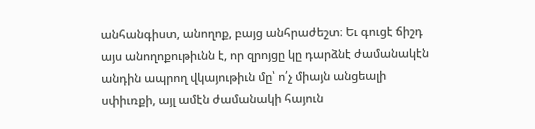անհանգիստ, անողոք, բայց անհրաժեշտ։ Եւ գուցէ ճիշդ այս անողոքութիւնն է, որ զրոյցը կը դարձնէ ժամանակէն անդին ապրող վկայութիւն մը՝ ո՛չ միայն անցեալի սփիւռքի, այլ ամէն ժամանակի հայուն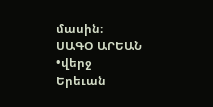մասին։
ՍԱԳՕ ԱՐԵԱՆ
•վերջ
Երեւան